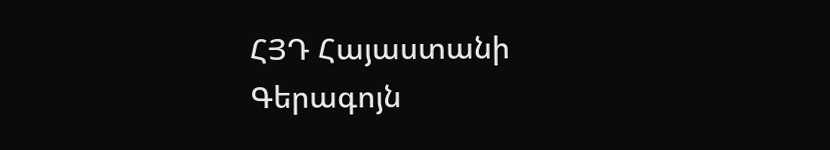ՀՅԴ Հայաստանի Գերագոյն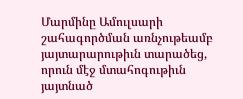Մարմինը Ամուլսարի շահագործման առնչութեամբ յայտարարութիւն տարածեց, որուն մէջ մտահոգութիւն յայտնած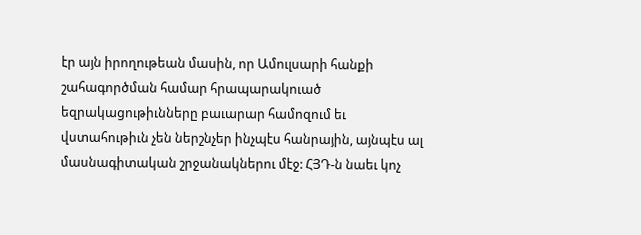էր այն իրողութեան մասին, որ Ամուլսարի հանքի շահագործման համար հրապարակուած եզրակացութիւնները բաւարար համոզում եւ վստահութիւն չեն ներշնչեր ինչպէս հանրային, այնպէս ալ մասնագիտական շրջանակներու մէջ: ՀՅԴ-ն նաեւ կոչ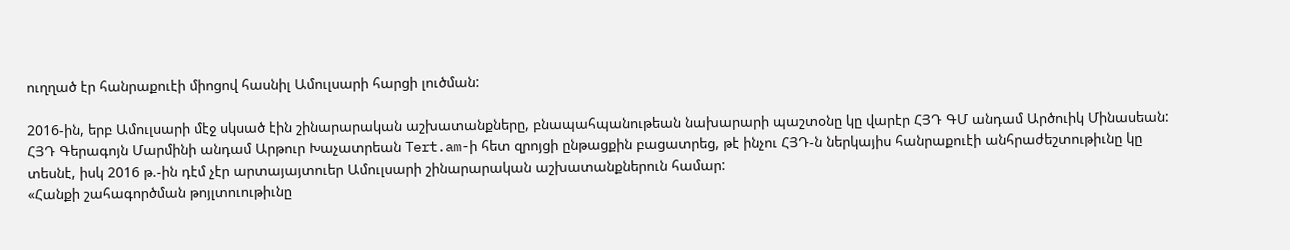ուղղած էր հանրաքուէի միոցով հասնիլ Ամուլսարի հարցի լուծման:

2016-ին, երբ Ամուլսարի մէջ սկսած էին շինարարական աշխատանքները, բնապահպանութեան նախարարի պաշտօնը կը վարէր ՀՅԴ ԳՄ անդամ Արծուիկ Մինասեան:
ՀՅԴ Գերագոյն Մարմինի անդամ Արթուր Խաչատրեան Tert.am-ի հետ զրոյցի ընթացքին բացատրեց, թէ ինչու ՀՅԴ-ն ներկայիս հանրաքուէի անհրաժեշտութիւնը կը տեսնէ, իսկ 2016 թ.-ին դէմ չէր արտայայտուեր Ամուլսարի շինարարական աշխատանքներուն համար:
«Հանքի շահագործման թոյլտուութիւնը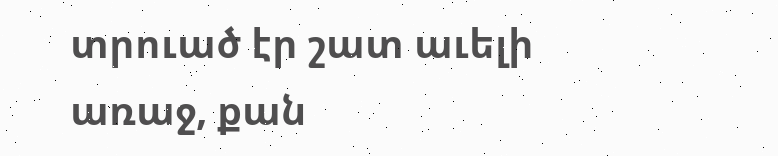տրուած էր շատ աւելի առաջ, քան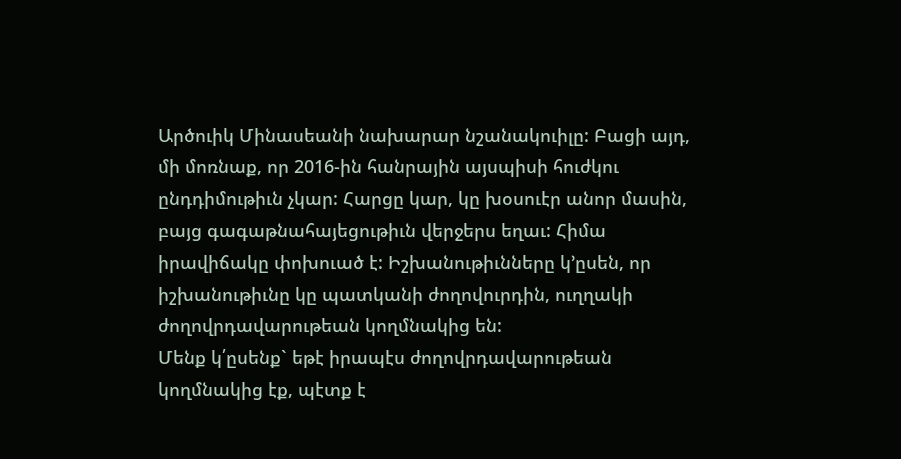Արծուիկ Մինասեանի նախարար նշանակուիլը: Բացի այդ, մի մոռնաք, որ 2016-ին հանրային այսպիսի հուժկու ընդդիմութիւն չկար: Հարցը կար, կը խօսուէր անոր մասին, բայց գագաթնահայեցութիւն վերջերս եղաւ: Հիմա իրավիճակը փոխուած է: Իշխանութիւնները կ’ըսեն, որ իշխանութիւնը կը պատկանի ժողովուրդին, ուղղակի ժողովրդավարութեան կողմնակից են:
Մենք կ՛ըսենք` եթէ իրապէս ժողովրդավարութեան կողմնակից էք, պէտք է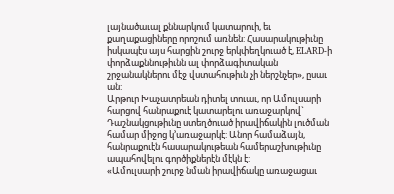լայնածաւալ քննարկում կատարուի, եւ քաղաքացիները որոշում առնեն: Հասարակութիւնը իսկապէս այս հարցին շուրջ երկփեղկուած է, ELARD-ի փորձաքննութիւնն ալ փորձագիտական շրջանակներու մէջ վստահութիւն չի ներշնչեր», ըսաւ ան:
Արթուր Խաչատրեան դիտել տուաւ, որ Ամուլսարի հարցով հանրաքուէ կատարելու առաջարկով` Դաշնակցութիւնը ստեղծուած իրավիճակին լուծման համար միջոց կ’առաջարկէ: Անոր համաձայն, հանրաքուէն հասարակութեան համերաշխութիւնը ապահովելու գործիքներէն մէկն է:
«Ամուլսարի շուրջ նման իրավիճակը առաջացաւ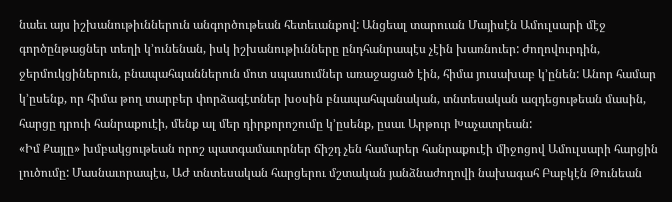նաեւ այս իշխանութիւններուն անգործութեան հետեւանքով: Անցեալ տարուան Մայիսէն Ամուլսարի մէջ գործընթացներ տեղի կ’ունենան, իսկ իշխանութիւնները ընդհանրապէս չէին խառնուեր: Ժողովուրդին, ջերմուկցիներուն, բնապահպաններուն մոտ սպասումներ առաջացած էին, հիմա յուսախաբ կ’ընեն: Անոր համար կ’ըսենք, որ հիմա թող տարբեր փորձագէտներ խօսին բնապահպանական, տնտեսական ազդեցութեան մասին, հարցը դրուի հանրաքուէի, մենք ալ մեր դիրքորոշումը կ’ըսենք, ըսաւ Արթուր Խաչատրեան:
«Իմ Քայլը» խմբակցութեան որոշ պատգամաւորներ ճիշդ չեն համարեր հանրաքուէի միջոցով Ամուլսարի հարցին լուծումը: Մասնաւորապէս, ԱԺ տնտեսական հարցերու մշտական յանձնաժողովի նախագահ Բաբկէն Թունեան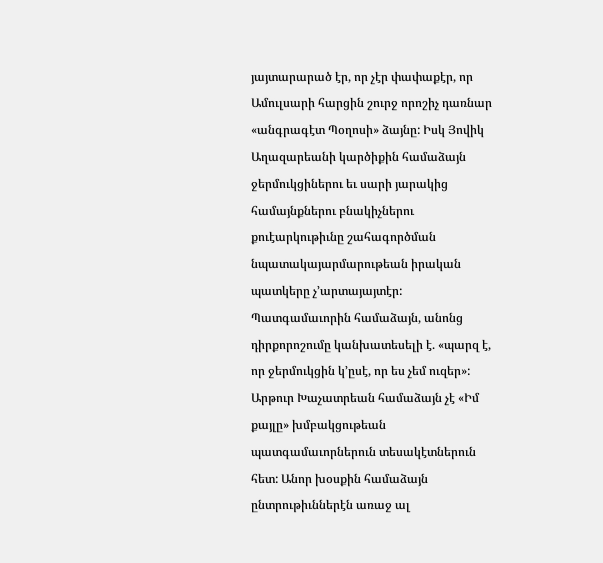յայտարարած էր, որ չէր փափաքէր, որ Ամուլսարի հարցին շուրջ որոշիչ դառնար «անգրագէտ Պօղոսի» ձայնը: Իսկ Յովիկ Աղազարեանի կարծիքին համաձայն ջերմուկցիներու եւ սարի յարակից համայնքներու բնակիչներու քուէարկութիւնը շահագործման նպատակայարմարութեան իրական պատկերը չ’արտայայտէր: Պատգամաւորին համաձայն, անոնց դիրքորոշումը կանխատեսելի է. «պարզ է, որ ջերմուկցին կ’ըսէ, որ ես չեմ ուզեր»:
Արթուր Խաչատրեան համաձայն չէ «Իմ քայլը» խմբակցութեան պատգամաւորներուն տեսակէտներուն հետ: Անոր խօսքին համաձայն ընտրութիւններէն առաջ ալ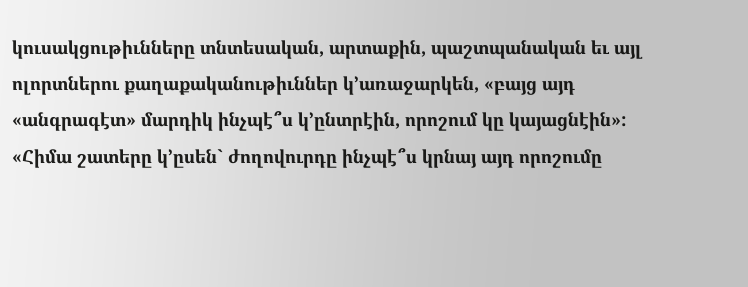կուսակցութիւնները տնտեսական, արտաքին, պաշտպանական եւ այլ ոլորտներու քաղաքականութիւններ կ’առաջարկեն, «բայց այդ «անգրագէտ» մարդիկ ինչպէ՞ս կ’ընտրէին, որոշում կը կայացնէին»:
«Հիմա շատերը կ’ըսեն` ժողովուրդը ինչպէ՞ս կրնայ այդ որոշումը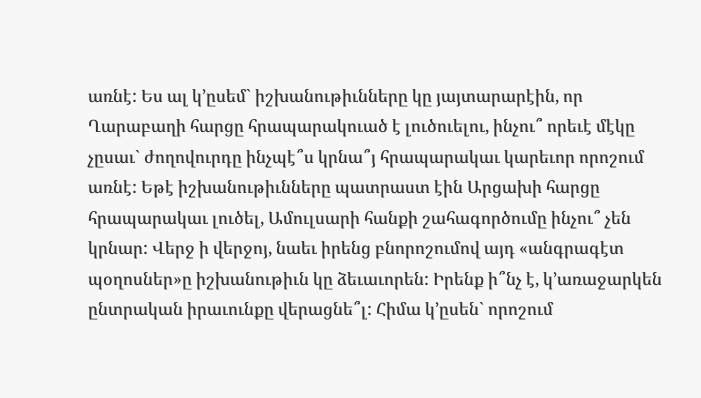առնէ: Ես ալ կ’ըսեմ` իշխանութիւնները կը յայտարարէին, որ Ղարաբաղի հարցը հրապարակուած է լուծուելու, ինչու՞ որեւէ մէկը չըսաւ` ժողովուրդը ինչպէ՞ս կրնա՞յ հրապարակաւ կարեւոր որոշում առնէ: Եթէ իշխանութիւնները պատրաստ էին Արցախի հարցը հրապարակաւ լուծել, Ամուլսարի հանքի շահագործումը ինչու՞ չեն կրնար: Վերջ ի վերջոյ, նաեւ իրենց բնորոշումով այդ «անգրագէտ պօղոսներ»ը իշխանութիւն կը ձեւաւորեն: Իրենք ի՞նչ է, կ’առաջարկեն ընտրական իրաւունքը վերացնե՞լ: Հիմա կ’ըսեն` որոշում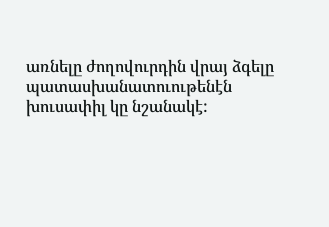առնելը ժողովուրդին վրայ ձգելը պատասխանատուութենէն խուսափիլ կը նշանակէ: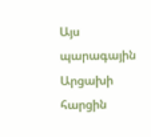Այս պարագային Արցախի հարցին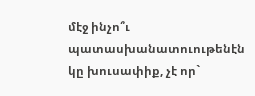մէջ ինչո՞ւ պատասխանատուութենէն կը խուսափիք, չէ որ`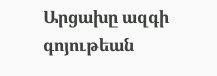Արցախը ազգի գոյութեան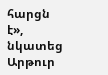հարցն է», նկատեց Արթուր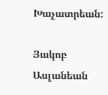Խաչատրեան:

Յակոբ Ասլանեան